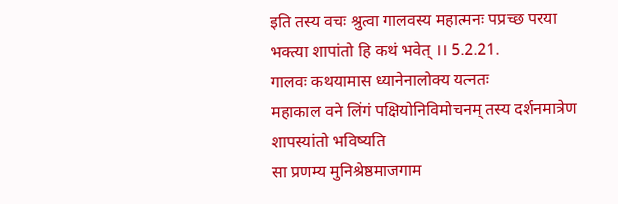इति तस्य वचः श्रुत्वा गालवस्य महात्मनः पप्रच्छ परया भक्त्या शापांतो हि कथं भवेत् ।। 5.2.21.
गालवः कथयामास ध्यानेनालोक्य यत्नतः
महाकाल वने लिंगं पक्षियोनिविमोचनम् तस्य दर्शनमात्रेण शापस्यांतो भविष्यति
सा प्रणम्य मुनिश्रेष्ठमाजगाम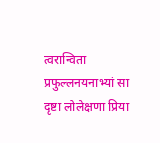त्वरान्विता
प्रफुल्लनयनाभ्यां सा दृष्टा लोलेक्षणा प्रिया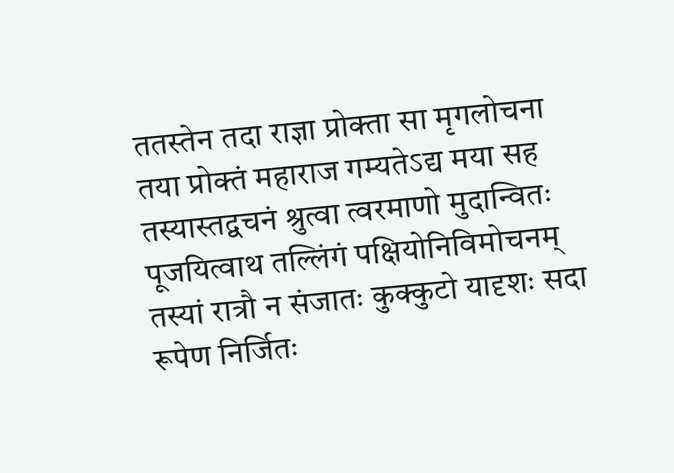ततस्तेन तदा राज्ञा प्रोक्ता सा मृगलोचना
तया प्रोक्तं महाराज गम्यतेऽद्य मया सह
तस्यास्तद्वचनं श्रुत्वा त्वरमाणो मुदान्वितः
पूजयित्वाथ तल्लिंगं पक्षियोनिविमोचनम्
तस्यां रात्रौ न संजातः कुक्कुटो यादृशः सदा
रूपेण निर्जितः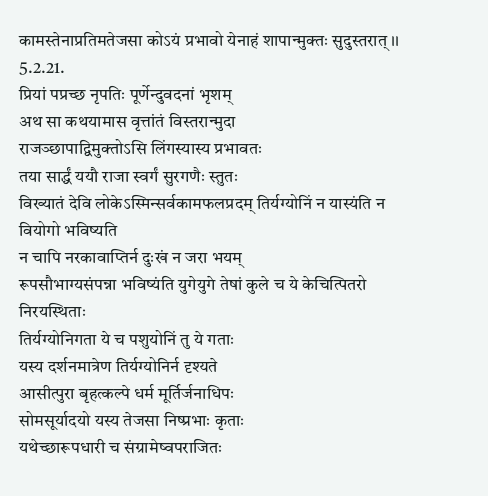कामस्तेनाप्रतिमतेजसा कोऽयं प्रभावो येनाहं शापान्मुक्तः सुदुस्तरात् ।। 5.2.21.
प्रियां पप्रच्छ नृपतिः पूर्णेन्दुवदनां भृशम्
अथ सा कथयामास वृत्तांतं विस्तरान्मुदा
राजञ्छापाद्विमुक्तोऽसि लिंगस्यास्य प्रभावतः
तया सार्द्धं ययौ राजा स्वर्गं सुरगणैः स्तुतः
विख्यातं देवि लोकेऽस्मिन्सर्वकामफलप्रदम् तिर्यग्योनिं न यास्यंति न वियोगो भविष्यति
न चापि नरकावाप्तिर्न दुःखं न जरा भयम्
रूपसौभाग्यसंपन्ना भविष्यंति युगेयुगे तेषां कुले च ये केचित्पितरो निरयस्थिताः
तिर्यग्योनिगता ये च पशुयोनिं तु ये गताः
यस्य दर्शनमात्रेण तिर्यग्योनिर्न दृश्यते
आसीत्पुरा बृहत्कल्पे धर्म मूर्तिर्जनाधिपः
सोमसूर्यादयो यस्य तेजसा निष्प्रभाः कृताः
यथेच्छारूपधारी च संग्रामेष्वपराजितः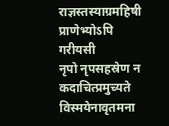राज्ञस्तस्याग्रमहिषी प्राणेभ्योऽपि गरीयसी
नृपो नृपसहस्रेण न कदाचित्प्रमुच्यते विस्मयेनावृतमना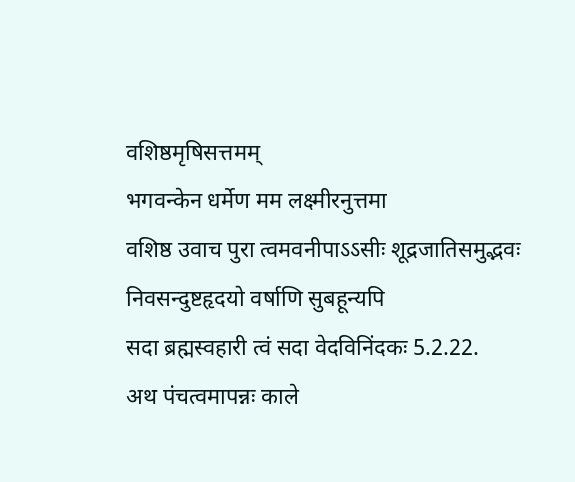वशिष्ठमृषिसत्तमम्
भगवन्केन धर्मेण मम लक्ष्मीरनुत्तमा
वशिष्ठ उवाच पुरा त्वमवनीपाऽऽसीः शूद्रजातिसमुद्भवः
निवसन्दुष्टहृदयो वर्षाणि सुबहून्यपि
सदा ब्रह्मस्वहारी त्वं सदा वेदविनिंदकः 5.2.22.
अथ पंचत्वमापन्नः काले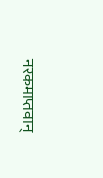नरकमाप्तवान्